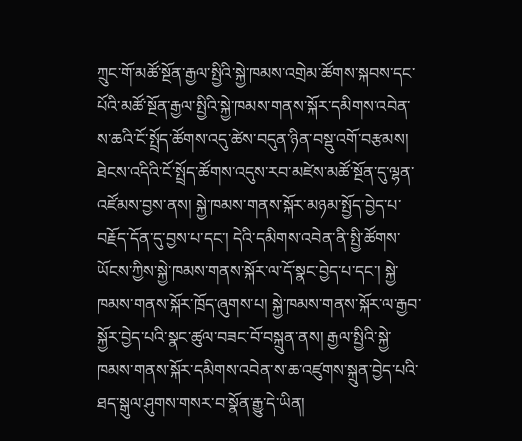ཀྲུང་གོ་མཚོ་སྔོན་རྒྱལ་སྤྱིའི་སྐྱེ་ཁམས་འགྲེམ་ཚོགས་སྐབས་དང་པོའི་མཚོ་སྔོན་རྒྱལ་སྤྱིའི་སྐྱེ་ཁམས་གནས་སྐོར་དམིགས་འབེན་ས་ཆའི་ངོ་སྤྲོད་ཚོགས་འདུ་ཚེས་བདུན་ཉིན་བསྡུ་འགོ་བརྩམས།
ཐེངས་འདིའི་ངོ་སྤྲོད་ཚོགས་འདུས་རབ་མཛེས་མཚོ་སྔོན་དུ་ལྷན་འཛོམས་བྱས་ནས། སྐྱེ་ཁམས་གནས་སྐོར་མཉམ་སྤྱོད་བྱེད་པ་བརྗོད་དོན་དུ་བྱས་པ་དང་། དེའི་དམིགས་འབེན་ནི་སྤྱི་ཚོགས་ཡོངས་ཀྱིས་སྐྱེ་ཁམས་གནས་སྐོར་ལ་དོ་སྣང་བྱེད་པ་དང་། སྐྱེ་ཁམས་གནས་སྐོར་ཁྲོད་ཞུགས་པ། སྐྱེ་ཁམས་གནས་སྐོར་ལ་རྒྱབ་སྐྱོར་བྱེད་པའི་སྣང་ཚུལ་བཟང་བོ་བསྐྲུན་ནས། རྒྱལ་སྤྱིའི་སྐྱེ་ཁམས་གནས་སྐོར་དམིགས་འབེན་ས་ཆ་འཛུགས་སྐྲུན་བྱེད་པའི་ཐད་སྒུལ་ཤུགས་གསར་བ་སྣོན་རྒྱུ་དེ་ཡིན།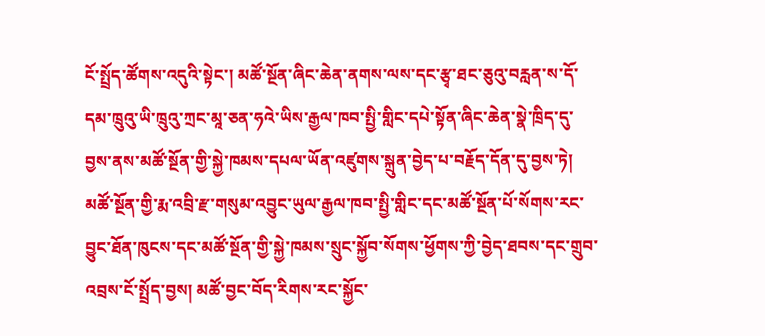ངོ་སྤྲོད་ཚོགས་འདུའི་སྟེང་། མཚོ་སྔོན་ཞིང་ཆེན་ནགས་ལས་དང་རྩྭ་ཐང་ཅུའུ་བརླན་ས་དོ་དམ་ཁྲུའུ་ཡི་ཁྲུའུ་ཀྲང་མཱ་ཅན་ཧའེ་ཡིས་རྒྱལ་ཁབ་སྤྱི་གླིང་དཔེ་སྟོན་ཞིང་ཆེན་སྣེ་ཁྲིད་དུ་བྱས་ནས་མཚོ་སྔོན་གྱི་སྐྱེ་ཁམས་དཔལ་ཡོན་འཛུགས་སྐྲུན་བྱེད་པ་བརྗོད་དོན་དུ་བྱས་ཏེ། མཚོ་སྔོན་གྱི་རྨ་འབྲི་རྫ་གསུམ་འབྱུང་ཡུལ་རྒྱལ་ཁབ་སྤྱི་གླིང་དང་མཚོ་སྔོན་པོ་སོགས་རང་བྱུང་ཐོན་ཁུངས་དང་མཚོ་སྔོན་གྱི་སྐྱེ་ཁམས་སྲུང་སྐྱོབ་སོགས་ཕྱོགས་ཀྱི་བྱེད་ཐབས་དང་གྲུབ་འབྲས་ངོ་སྤྲོད་བྱས། མཚོ་བྱང་བོད་རིགས་རང་སྐྱོང་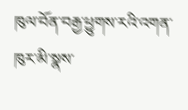ཁུལ་བོན་བརྒྱ་ཕྱུགས་རའི་འགན་ཁུར་མི་སྣས་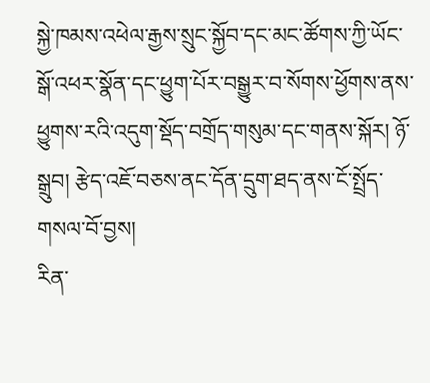སྐྱེ་ཁམས་འཕེལ་རྒྱས་སྲུང་སྐྱོབ་དང་མང་ཚོགས་ཀྱི་ཡོང་སྒོ་འཕར་སྣོན་དང་ཕྱུག་པོར་བསྒྱུར་བ་སོགས་ཕྱོགས་ནས་ཕྱུགས་རའི་འདུག་སྡོད་བགྲོད་གསུམ་དང་གནས་སྐོར། ཉོ་སྒྲུབ། རྩེད་འཇོ་བཅས་ནང་དོན་དྲུག་ཐད་ནས་ངོ་སྤྲོད་གསལ་བོ་བྱས།
རིན་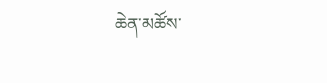ཆེན་མཚོས་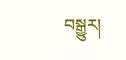བསྒྱུར།